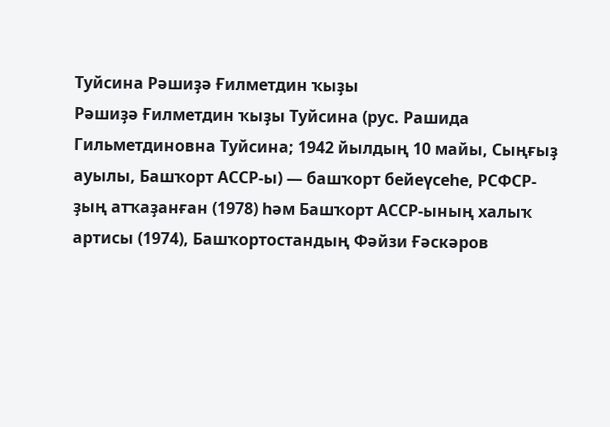Туйсина Рәшиҙә Ғилметдин ҡыҙы
Рәшиҙә Ғилметдин ҡыҙы Туйсина (рус. Рашида Гильметдиновна Туйсина; 1942 йылдың 10 майы, Сыңғыҙ ауылы, Башҡорт АССР-ы) — башҡорт бейеүсеһе, РСФСР-ҙың атҡаҙанған (1978) һәм Башҡорт АССР-ының халыҡ артисы (1974), Башҡортостандың Фәйзи Ғәскәров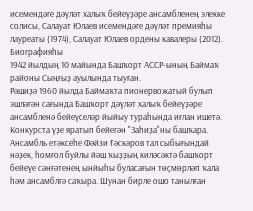исемендәге дәүләт халыҡ бейеүҙәре ансамбленең элекке солисы, Салауат Юлаев исемендәге дәүләт премияһы лауреаты (1974), Салауат Юлаев ордены кавалеры (2012).
Биографияһы
1942 йылдың 10 майында Башҡорт АССР-ының Баймаҡ районы Сыңғыҙ ауылында тыуған.
Рәшиҙә 1960 йылда Баймаҡта пионервожатый булып эшләгән сағында Башҡорт дәүләт халыҡ бейеүҙәре ансамбленә бейеүселәр йыйыу тураһында иғлан ишетә. Конкурста үҙе яратып бейегән "Заһиҙа"ны башҡара. Ансамбль етәксеһе Фәйзи Ғәскәров тал сыбығындай нәҙек, һомғол буйлы йәш ҡыҙҙың киләсәктә башҡорт бейеүе сәнғәтенең ынйыһы буласағын төҫмөрләп ҡала һәм ансамблгә саҡыра. Шунан бирле ошо танылған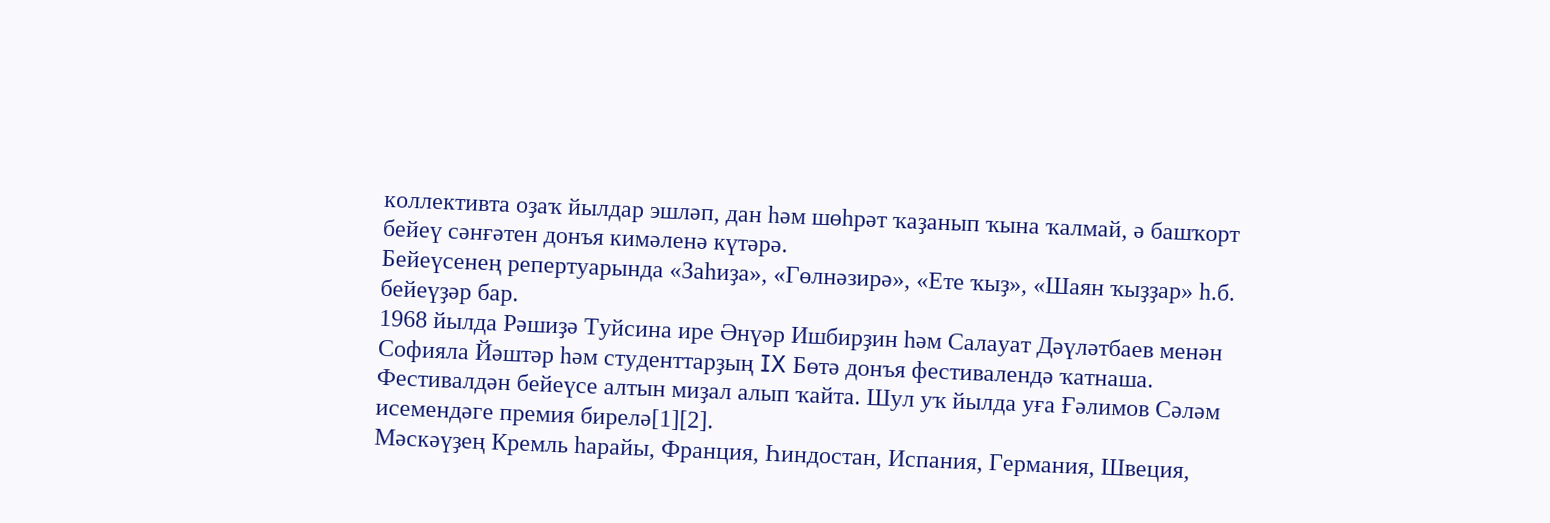коллективта оҙаҡ йылдар эшләп, дан һәм шөһрәт ҡаҙанып ҡына ҡалмай, ә башҡорт бейеү сәнғәтен донъя кимәленә күтәрә.
Бейеүсенең репертуарында «Заһиҙа», «Гөлнәзирә», «Ете ҡыҙ», «Шаян ҡыҙҙар» һ.б. бейеүҙәр бар.
1968 йылда Рәшиҙә Туйсина ире Әнүәр Ишбирҙин һәм Салауат Дәүләтбаев менән Софияла Йәштәр һәм студенттарҙың IX Бөтә донъя фестивалендә ҡатнаша. Фестивалдән бейеүсе алтын миҙал алып ҡайта. Шул уҡ йылда уға Ғәлимов Сәләм исемендәге премия бирелә[1][2].
Мәскәүҙең Кремль һарайы, Франция, Һиндостан, Испания, Германия, Швеция,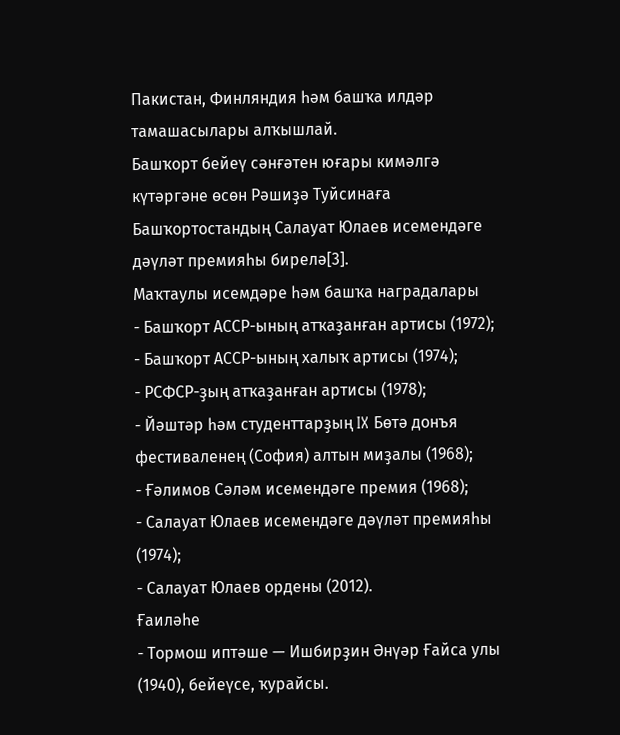Пакистан, Финляндия һәм башҡа илдәр тамашасылары алҡышлай.
Башҡорт бейеү сәнғәтен юғары кимәлгә күтәргәне өсөн Рәшиҙә Туйсинаға Башҡортостандың Салауат Юлаев исемендәге дәүләт премияһы бирелә[3].
Маҡтаулы исемдәре һәм башҡа наградалары
- Башҡорт АССР-ының атҡаҙанған артисы (1972);
- Башҡорт АССР-ының халыҡ артисы (1974);
- РСФСР-ҙың атҡаҙанған артисы (1978);
- Йәштәр һәм студенттарҙың IX Бөтә донъя фестиваленең (София) алтын миҙалы (1968);
- Ғәлимов Сәләм исемендәге премия (1968);
- Салауат Юлаев исемендәге дәүләт премияһы (1974);
- Салауат Юлаев ордены (2012).
Ғаиләһе
- Тормош иптәше — Ишбирҙин Әнүәр Ғайса улы (1940), бейеүсе, ҡурайсы.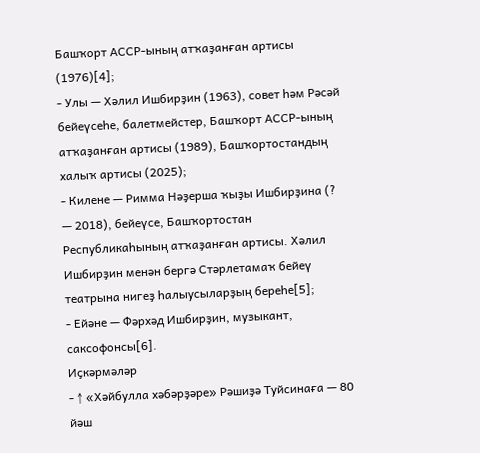Башҡорт АССР-ының атҡаҙанған артисы (1976)[4];
- Улы — Хәлил Ишбирҙин (1963), совет һәм Рәсәй бейеүсеһе, балетмейстер, Башҡорт АССР-ының атҡаҙанған артисы (1989), Башҡортостандың халыҡ артисы (2025);
- Килене — Римма Нәҙерша ҡыҙы Ишбирҙина (? — 2018), бейеүсе, Башҡортостан Республикаһының атҡаҙанған артисы. Хәлил Ишбирҙин менән бергә Стәрлетамаҡ бейеү театрына нигеҙ һалыусыларҙың береһе[5];
- Ейәне — Фәрхәд Ишбирҙин, музыкант, саксофонсы[6].
Иҫкәрмәләр
- ↑ «Хәйбулла хәбәрҙәре» Рәшиҙә Туйсинаға — 80 йәш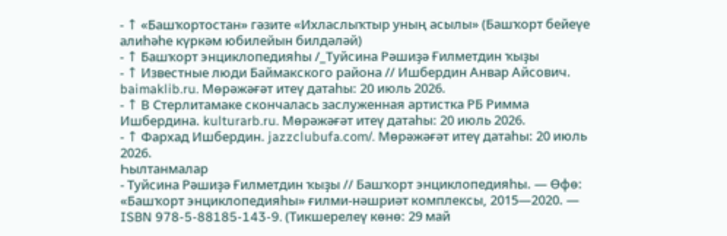- ↑ «Башҡортостан» гәзите «Ихласлыҡтыр уның асылы» (Башҡорт бейеүе алиһәһе күркәм юбилейын билдәләй)
- ↑ Башҡорт энциклопедияһы /_Туйсина Рәшиҙә Ғилметдин ҡыҙы
- ↑ Известные люди Баймакского района // Ишбердин Анвар Айсович. baimaklib.ru. Мөрәжәғәт итеү датаһы: 20 июль 2026.
- ↑ В Стерлитамаке скончалась заслуженная артистка РБ Римма Ишбердина. kulturarb.ru. Мөрәжәғәт итеү датаһы: 20 июль 2026.
- ↑ Фархад Ишбердин. jazzclubufa.com/. Мөрәжәғәт итеү датаһы: 20 июль 2026.
Һылтанмалар
- Туйсина Рәшиҙә Ғилметдин ҡыҙы // Башҡорт энциклопедияһы. — Өфө: «Башҡорт энциклопедияһы» ғилми-нәшриәт комплексы, 2015—2020. — ISBN 978-5-88185-143-9. (Тикшерелеү көнө: 29 май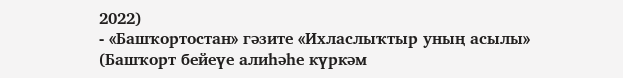2022)
- «Башҡортостан» гәзите «Ихласлыҡтыр уның асылы» (Башҡорт бейеүе алиһәһе күркәм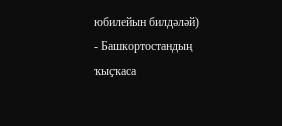юбилейын билдәләй)
- Башкортостандың ҡыҫҡаса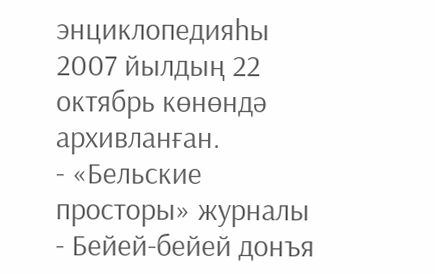энциклопедияһы 2007 йылдың 22 октябрь көнөндә архивланған.
- «Бельские просторы» журналы
- Бейей-бейей донъя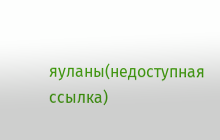яуланы(недоступная ссылка)